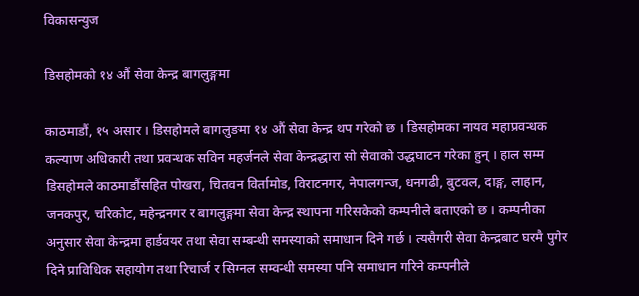विकासन्युज

डिसहोमको १४ औं सेवा केन्द्र बागलुङ्गमा

काठमाडौं, १५ असार । डिसहोमले बागलुङमा १४ औं सेवा केन्द्र थप गरेको छ । डिसहोमका नायव महाप्रवन्धक कल्याण अधिकारी तथा प्रवन्धक सविन महर्जनले सेवा केन्द्रद्धारा सो सेवाको उद्धघाटन गरेका हुन् । हाल सम्म डिसहोमले काठमाडौंसहित पोखरा, चितवन विर्तामोड, विराटनगर, नेपालगन्ज, धनगढी, बुटवल, दाङ्ग, लाहान, जनकपुर, चरिकोट, महेन्द्रनगर र बागलुङ्गमा सेवा केन्द्र स्थापना गरिसकेको कम्पनीले बताएको छ । कम्पनीका अनुसार सेवा केन्द्रमा हार्डवयर तथा सेवा सम्बन्धी समस्याको समाधान दिने गर्छ । त्यसैगरी सेवा केन्द्रबाट घरमै पुगेर दिने प्राविधिक सहायोग तथा रिचार्ज र सिग्नल सम्वन्धी समस्या पनि समाधान गरिने कम्पनीले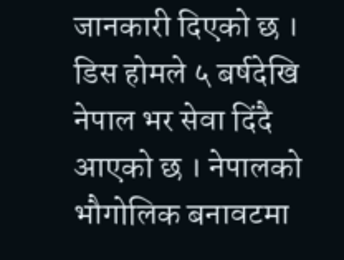जानकारी दिएको छ । डिस होमले ५ बर्षदेखि नेपाल भर सेवा दिंदै आएको छ । नेपालको भौगोलिक बनावटमा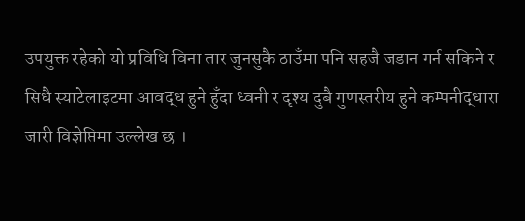उपयुक्त रहेको यो प्रविधि विना तार जुनसुकै ठाउँमा पनि सहजै जडान गर्न सकिने र सिधै स्याटेलाइटमा आवद्ध हुने हुँदा ध्वनी र दृश्य दुबै गुणस्तरीय हुने कम्पनीद्धारा जारी विज्ञेप्तिमा उल्लेख छ ।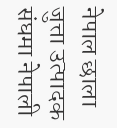नेपाल छाला जुत्ता उत्पादक संघमा नेपाली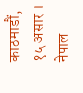काठमाडौं, १५ असार । नेपाल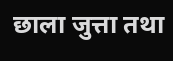छाला जुत्ता तथा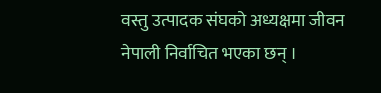वस्तु उत्पादक संघको अध्यक्षमा जीवन नेपाली निर्वाचित भएका छन् ।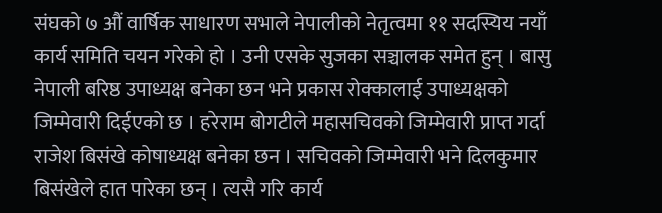संघको ७ औं वार्षिक साधारण सभाले नेपालीको नेतृत्वमा ११ सदस्यिय नयाँ कार्य समिति चयन गरेको हो । उनी एसके सुजका सञ्चालक समेत हुन् । बासु नेपाली बरिष्ठ उपाध्यक्ष बनेका छन भने प्रकास रोक्कालाई उपाध्यक्षको जिम्मेवारी दिईएको छ । हरेराम बोगटीले महासचिवको जिम्मेवारी प्राप्त गर्दा राजेश बिसंखे कोषाध्यक्ष बनेका छन । सचिवको जिम्मेवारी भने दिलकुमार बिसंखेले हात पारेका छन् । त्यसै गरि कार्य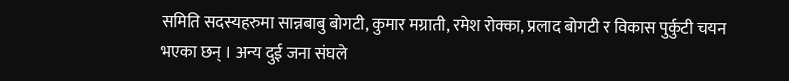समिति सदस्यहरुमा सान्नबाबु बोगटी, कुमार मग्राती, रमेश रोक्का, प्रलाद बोगटी र विकास पुर्कुटी चयन भएका छन् । अन्य दुई जना संघले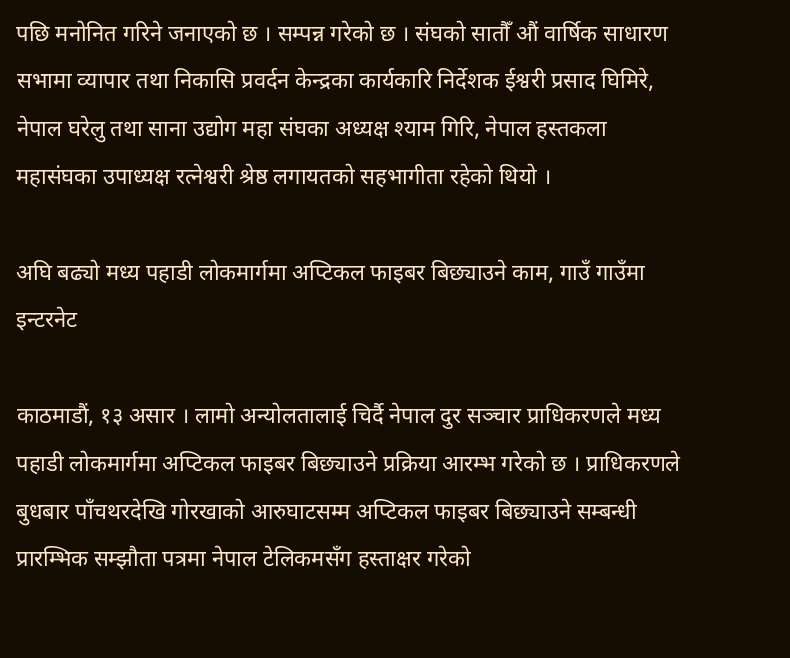पछि मनोनित गरिने जनाएको छ । सम्पन्न गरेको छ । संघको सातौँ औं वार्षिक साधारण सभामा व्यापार तथा निकासि प्रवर्दन केन्द्रका कार्यकारि निर्देशक ईश्वरी प्रसाद घिमिरे, नेपाल घरेलु तथा साना उद्योग महा संघका अध्यक्ष श्याम गिरि, नेपाल हस्तकला महासंघका उपाध्यक्ष रत्नेश्वरी श्रेष्ठ लगायतको सहभागीता रहेको थियो ।

अघि बढ्यो मध्य पहाडी लोकमार्गमा अप्टिकल फाइबर बिछ्याउने काम, गाउँ गाउँमा इन्टरनेट

काठमाडौं, १३ असार । लामो अन्योलतालाई चिर्दै नेपाल दुर सञ्चार प्राधिकरणले मध्य पहाडी लोकमार्गमा अप्टिकल फाइबर बिछ्याउने प्रक्रिया आरम्भ गरेको छ । प्राधिकरणले बुधबार पाँचथरदेखि गोरखाको आरुघाटसम्म अप्टिकल फाइबर बिछ्याउने सम्बन्धी प्रारम्भिक सम्झौता पत्रमा नेपाल टेलिकमसँग हस्ताक्षर गरेको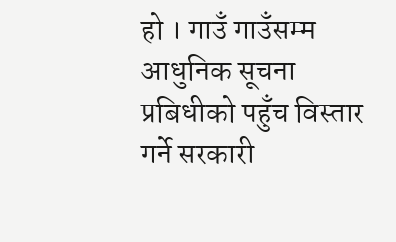हो । गाउँ गाउँसम्म आधुनिक सूचना प्रबिधीको पहुँच विस्तार गर्ने सरकारी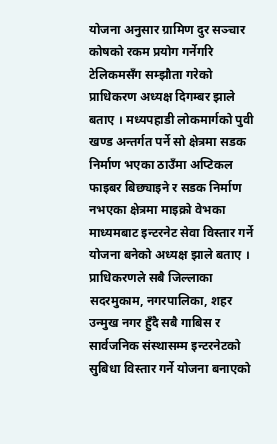योजना अनुसार ग्रामिण दुर सञ्चार कोषको रकम प्रयोग गर्नेगरि टेलिकमसँग सम्झौता गरेको प्राधिकरण अध्यक्ष दिगम्बर झाले बताए । मध्यपहाडी लोकमार्गको पुवी खण्ड अन्तर्गत पर्ने सो क्षेत्रमा सडक निर्माण भएका ठाउँमा अप्टिकल फाइबर बिछ्याइने र सडक निर्माण नभएका क्षेत्रमा माइक्रो वेभका माध्यमबाट इन्टरनेट सेवा विस्तार गर्ने योजना बनेको अध्यक्ष झाले बताए । प्राधिकरणले सबै जिल्लाका सदरमुकाम, नगरपालिका, शहर उन्मुख नगर हुँदै सबै गाबिस र सार्वजनिक संस्थासम्म इन्टरनेटको सुबिधा विस्तार गर्ने योजना बनाएको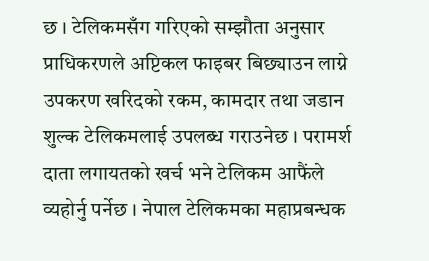छ । टेलिकमसँग गरिएको सम्झौता अनुसार प्राधिकरणले अप्टिकल फाइबर बिछ्याउन लाग्ने उपकरण खरिदको रकम, कामदार तथा जडान शुल्क टेलिकमलाई उपलब्ध गराउनेछ । परामर्श दाता लगायतको खर्च भने टेलिकम आफैंले व्यहोर्नु पर्नेछ । नेपाल टेलिकमका महाप्रबन्धक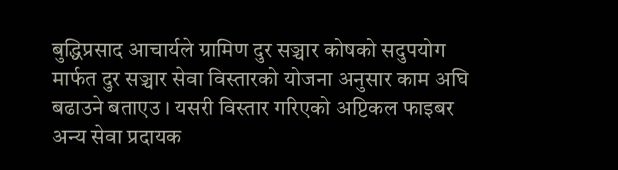बुद्धिप्रसाद आचार्यले ग्रामिण दुर सञ्चार कोषको सदुपयोग मार्फत दुर सञ्चार सेवा विस्तारको योजना अनुसार काम अघि बढाउने बताएउ । यसरी विस्तार गरिएको अप्टिकल फाइबर अन्य सेवा प्रदायक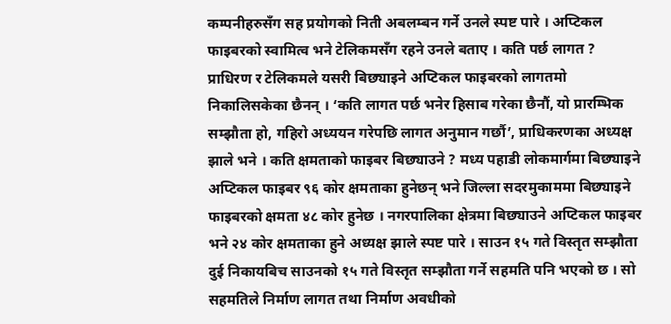कम्पनीहरुसँग सह प्रयोगको निती अबलम्बन गर्ने उनले स्पष्ट पारे । अप्टिकल फाइबरको स्वामित्व भने टेलिकमसँग रहने उनले बताए । कति पर्छ लागत ? प्राधिरण र टेलिकमले यसरी बिछ्याइने अप्टिकल फाइबरको लागतमो निकालिसकेका छैनन् । ‘कति लागत पर्छ भनेर हिसाब गरेका छैनौं, यो प्रारम्भिक सम्झौता हो, गहिरो अध्ययन गरेपछि लागत अनुमान गर्छौ’, प्राधिकरणका अध्यक्ष झाले भने । कति क्षमताको फाइबर बिछ्याउने ? मध्य पहाडी लोकमार्गमा बिछ्याइने अप्टिकल फाइबर ९६ कोर क्षमताका हुनेछन् भने जिल्ला सदरमुकाममा बिछ्याइने फाइबरको क्षमता ४८ कोर हुनेछ । नगरपालिका क्षेत्रमा बिछ्याउने अप्टिकल फाइबर भने २४ कोर क्षमताका हुने अध्यक्ष झाले स्पष्ट पारे । साउन १५ गते विस्तृत सम्झौता दुई निकायबिच साउनको १५ गते विस्तृत सम्झौता गर्ने सहमति पनि भएको छ । सो सहमतिले निर्माण लागत तथा निर्माण अवधीको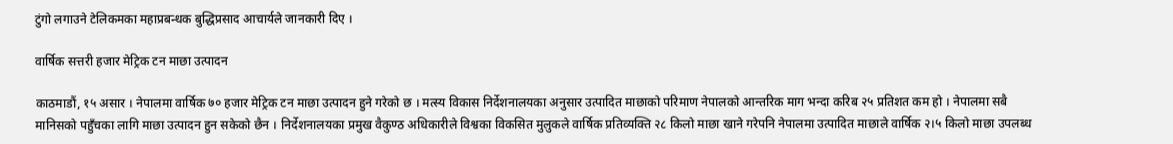टुंगो लगाउने टेलिकमका महाप्रबन्धक बुद्धिप्रसाद आचार्यले जानकारी दिए ।

वार्षिक सत्तरी हजार मेट्रिक टन माछा उत्पादन

काठमाडौं, १५ असार । नेपालमा वार्षिक ७० हजार मेट्रिक टन माछा उत्पादन हुने गरेको छ । मत्स्य विकास निर्देशनालयका अनुसार उत्पादित माछाको परिमाण नेपालको आन्तरिक माग भन्दा करिब २५ प्रतिशत कम हो । नेपालमा सबै मानिसको पहुँचका लागि माछा उत्पादन हुन सकेको छैन । निर्देशनालयका प्रमुख वैकुण्ठ अधिकारीले विश्वका विकसित मुलुकले वार्षिक प्रतिव्यक्ति २८ किलो माछा खाने गरेपनि नेपालमा उत्पादित माछाले वार्षिक २।५ किलो माछा उपलब्ध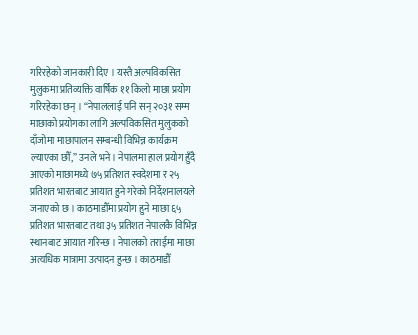गरिरहेको जानकारी दिए । यस्तै अल्पविकसित मुलुकमा प्रतिव्यक्ति वार्षिक ११ किलो माछा प्रयोग गरिरहेका छन् । “नेपाललाई पनि सन् २०३१ सम्म माछाको प्रयोगका लागि अल्पविकसित मुलुकको दाँजोमा माछापालन सम्बन्धी विभिन्न कार्यक्रम ल्याएका छौँ,” उनले भने । नेपालमा हाल प्रयोग हुँदै आएको माछामध्ये ७५ प्रतिशत स्वदेशमा र २५ प्रतिशत भारतबाट आयात हुने गरेको निर्देशनालयले जनाएको छ । काठमाडौँमा प्रयोग हुने माछा ६५ प्रतिशत भारतबाट तथा ३५ प्रतिशत नेपालकै विभिन्न स्थानबाट आयात गरिन्छ । नेपालको तराईमा माछा अत्यधिक मात्रामा उत्पादन हुन्छ । काठमाडौँ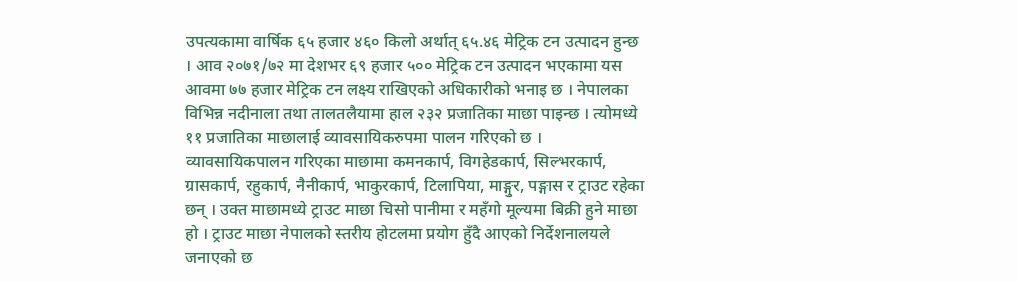उपत्यकामा वार्षिक ६५ हजार ४६० किलो अर्थात् ६५.४६ मेट्रिक टन उत्पादन हुन्छ । आव २०७१/७२ मा देशभर ६९ हजार ५०० मेट्रिक टन उत्पादन भएकामा यस आवमा ७७ हजार मेट्रिक टन लक्ष्य राखिएको अधिकारीको भनाइ छ । नेपालका विभिन्न नदीनाला तथा तालतलैयामा हाल २३२ प्रजातिका माछा पाइन्छ । त्योमध्ये ११ प्रजातिका माछालाई व्यावसायिकरुपमा पालन गरिएको छ । व्यावसायिकपालन गरिएका माछामा कमनकार्प, विगहेडकार्प, सिल्भरकार्प, ग्रासकार्प, रहुकार्प, नैनीकार्प, भाकुरकार्प, टिलापिया, माङ्गुर, पङ्गास र ट्राउट रहेका छन् । उक्त माछामध्ये ट्राउट माछा चिसो पानीमा र महँगो मूल्यमा बिक्री हुने माछा हो । ट्राउट माछा नेपालको स्तरीय होटलमा प्रयोग हुँदै आएको निर्देशनालयले जनाएको छ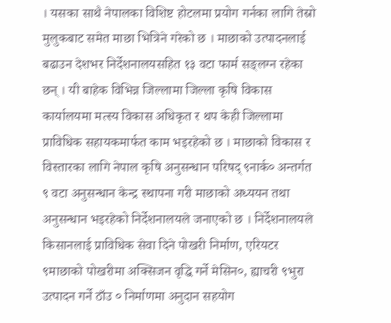। यसका साथै नेपालका विशिष्ट होटलमा प्रयोग गर्नका लागि तेस्रो मुलुकबाट समेत माछा भित्रिने गरेको छ । माछाको उत्पादनलाई बढाउन देशभर निर्देशनालयसहित १३ वटा फार्म सङ्लग्न रहेका छन् । यी बाहेक विभिन्न जिल्लामा जिल्ला कृषि विकास कार्यालयमा मत्स्य विकास अधिकृत र थप केही जिल्लामा प्राविधिक सहायकमार्फत काम भइरहेको छ । माछाको विकास र विस्तारका लागि नेपाल कृषि अनुसन्धान परिषद् ९नार्क० अन्तर्गत ९ वटा अनुसन्धान केन्द्र स्थापना गरी माछाको अध्ययन तथा अनुसन्धान भइरहेको निर्देशनालयले जनाएको छ । निर्देशनालयले किसानलाई प्राविधिक सेवा दिने पोखरी निर्माण, एरियटर ९माछाको पोखरीमा अक्सिजन वृद्धि गर्ने मेसिन०, ह्याचरी ९भुरा उत्पादन गर्ने ठाँउ ० निर्माणमा अनुदान सहयोग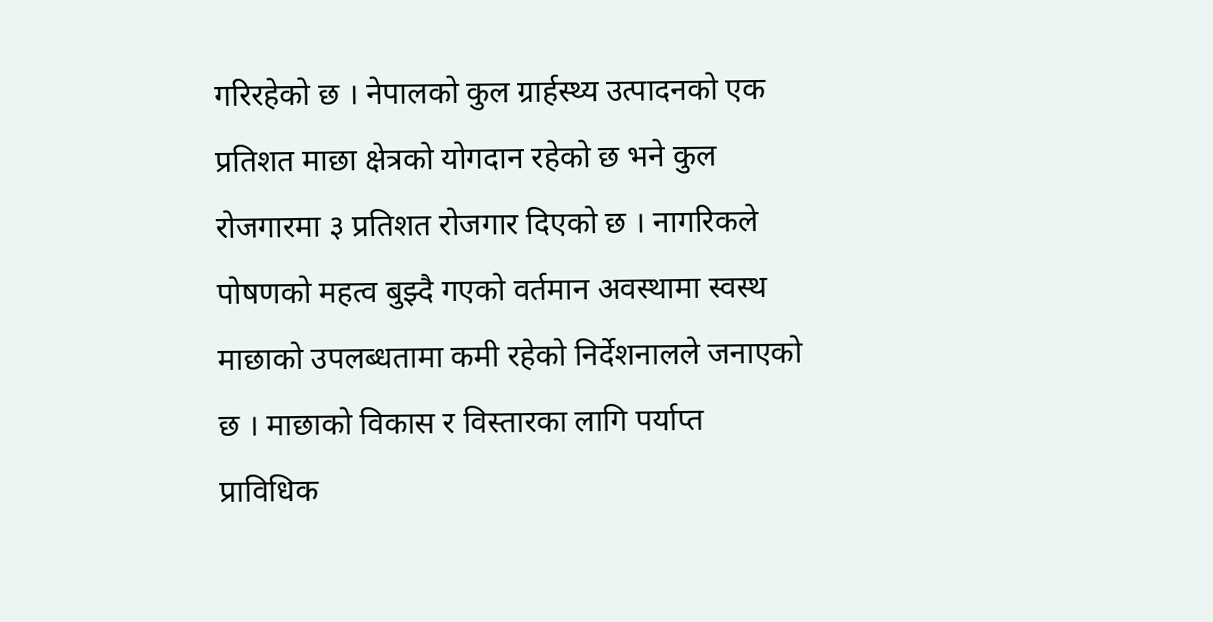गरिरहेको छ । नेपालको कुल ग्रार्हस्थ्य उत्पादनको एक प्रतिशत माछा क्षेत्रको योगदान रहेको छ भने कुल रोजगारमा ३ प्रतिशत रोजगार दिएको छ । नागरिकले पोषणको महत्व बुझ्दै गएको वर्तमान अवस्थामा स्वस्थ माछाको उपलब्धतामा कमी रहेको निर्देशनालले जनाएको छ । माछाको विकास र विस्तारका लागि पर्याप्त प्राविधिक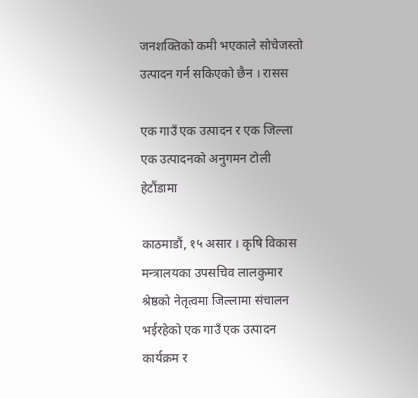जनशक्तिको कमी भएकाले सोचेजस्तो उत्पादन गर्न सकिएको छैन । रासस

एक गाउँ एक उत्पादन र एक जिल्ला एक उत्पादनको अनुगमन टोली हेटौंडामा

काठमाडौं, १५ असार । कृषि विकास मन्त्रालयका उपसचिव लालकुमार श्रेष्ठको नेतृत्वमा जिल्लामा संचालन भईरहेको एक गाउँ एक उत्पादन कार्यक्रम र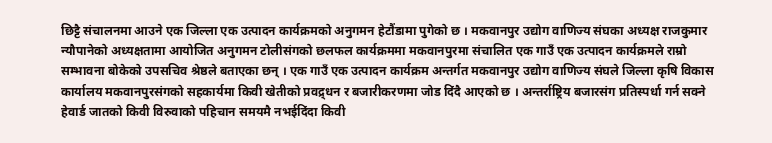छिट्टै संचालनमा आउने एक जिल्ला एक उत्पादन कार्यक्रमको अनुगमन हेटौंडामा पुगेको छ । मकवानपुर उद्योग वाणिज्य संघका अध्यक्ष राजकुमार न्यौपानेको अध्यक्षतामा आयोजित अनुगमन टोलीसंगको छलफल कार्यक्रममा मकवानपुरमा संचालित एक गाउँ एक उत्पादन कार्यक्रमले राम्रो सम्भावना बोकेको उपसचिव श्रेष्ठले बताएका छन् । एक गाउँ एक उत्पादन कार्यक्रम अन्तर्गत मकवानपुर उद्योग वाणिज्य संघले जिल्ला कृषि विकास कार्यालय मकवानपुरसंगको सहकार्यमा किवी खेतीको प्रवद्र्धन र बजारीकरणमा जोड दिंदै आएको छ । अन्तर्राष्ट्रिय बजारसंग प्रतिस्पर्धा गर्न सक्ने हेवार्ड जातको किवी विरुवाको पहिचान समयमै नभईदिंदा किवी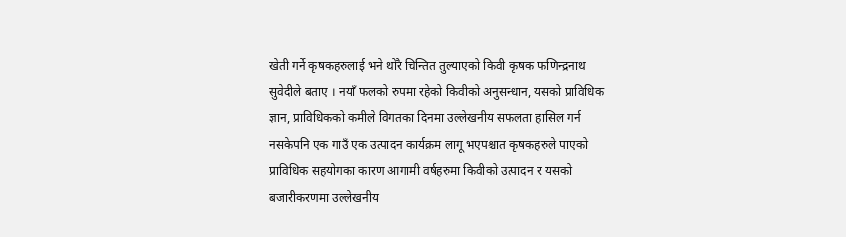खेती गर्ने कृषकहरुलाई भने थोरै चिन्तित तुल्याएको किवी कृषक फणिन्द्रनाथ सुवेदीले बताए । नयाँ फलको रुपमा रहेको किवीको अनुसन्धान, यसको प्राविधिक ज्ञान, प्राविधिकको कमीले विगतका दिनमा उल्लेखनीय सफलता हासिल गर्न नसकेपनि एक गाउँ एक उत्पादन कार्यक्रम लागू भएपश्चात कृषकहरुले पाएको प्राविधिक सहयोगका कारण आगामी वर्षहरुमा किवीको उत्पादन र यसको बजारीकरणमा उल्लेखनीय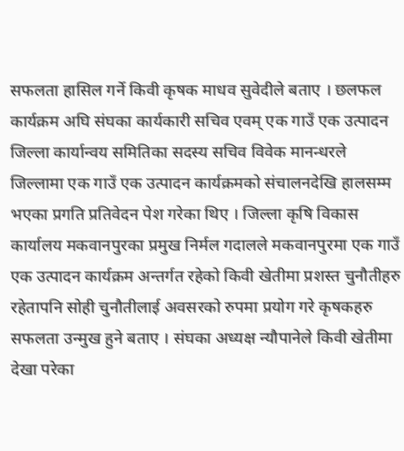सफलता हासिल गर्ने किवी कृषक माधव सुवेदीले बताए । छलफल कार्यक्रम अघि संघका कार्यकारी सचिव एवम् एक गाउँ एक उत्पादन जिल्ला कार्यान्वय समितिका सदस्य सचिव विवेक मानन्धरले जिल्लामा एक गाउँ एक उत्पादन कार्यक्रमको संचालनदेखि हालसम्म भएका प्रगति प्रतिवेदन पेश गरेका थिए । जिल्ला कृषि विकास कार्यालय मकवानपुरका प्रमुख निर्मल गदालले मकवानपुरमा एक गाउँ एक उत्पादन कार्यक्रम अन्तर्गत रहेको किवी खेतीमा प्रशस्त चुनौतीहरु रहेतापनि सोही चुनौतीलाई अवसरको रुपमा प्रयोग गरे कृषकहरु सफलता उन्मुख हुने बताए । संघका अध्यक्ष न्यौपानेले किवी खेतीमा देखा परेका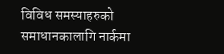विविध समस्याहरुको समाधानकालागि नार्कमा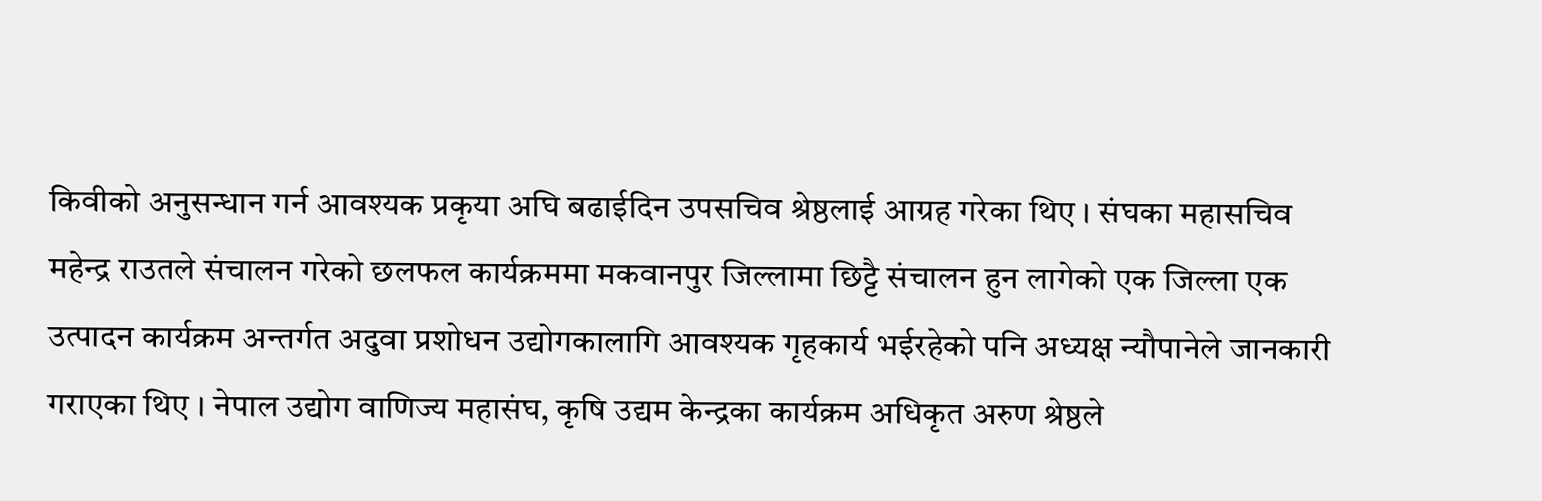किवीको अनुसन्धान गर्न आवश्यक प्रकृया अघि बढाईदिन उपसचिव श्रेष्ठलाई आग्रह गरेका थिए । संघका महासचिव महेन्द्र राउतले संचालन गरेको छलफल कार्यक्रममा मकवानपुर जिल्लामा छिट्टै संचालन हुन लागेको एक जिल्ला एक उत्पादन कार्यक्रम अन्तर्गत अदुवा प्रशोधन उद्योगकालागि आवश्यक गृहकार्य भईरहेको पनि अध्यक्ष न्यौपानेले जानकारी गराएका थिए । नेपाल उद्योग वाणिज्य महासंघ, कृषि उद्यम केन्द्रका कार्यक्रम अधिकृत अरुण श्रेष्ठले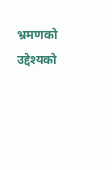भ्रमणको उद्देश्यको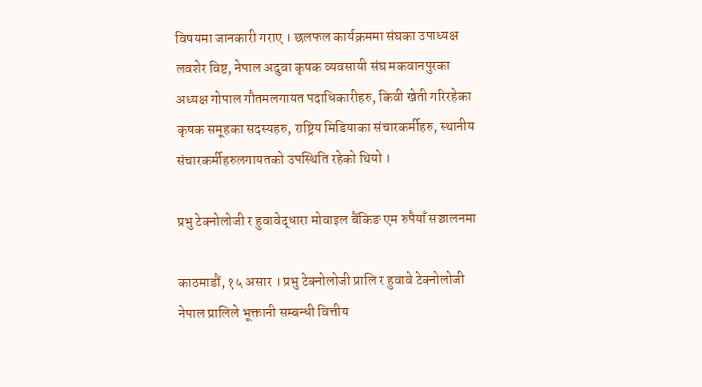विषयमा जानकारी गराए । छलफल कार्यक्रममा संघका उपाध्यक्ष लवशेर विष्ट, नेपाल अदुवा कृषक व्यवसायी संघ मकवानपुरका अध्यक्ष गोपाल गौतमलगायत पदाधिकारीहरु, किवी खेती गरिरहेका कृषक समूहका सदस्यहरु, राष्ट्रिय मिडियाका संचारकर्मीहरु, स्थानीय संचारकर्मीहरुलगायतको उपस्थिति रहेको थियो ।

प्रभु टेक्नोलोजी र हुवावेद्धारा मोवाइल बैंकिङ एम रुपैयाँ सञ्चालनमा

काठमाडौं, १५ असार । प्रभु टेक्नोलोजी प्रालि र हुवावे टेक्नोलोजी नेपाल प्रालिले भूक्तानी सम्बन्धी वित्तीय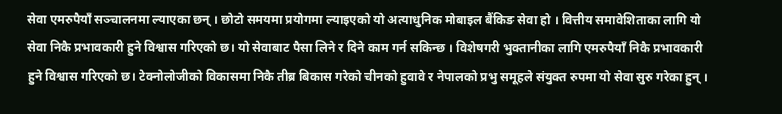सेवा एमरुपैयाँ सञ्चालनमा ल्याएका छन् । छोटो समयमा प्रयोगमा ल्याइएको यो अत्याधुनिक मोबाइल बैंकिङ सेवा हो । वित्तीय समावेशिताका लागि यो सेवा निकै प्रभावकारी हुने विश्वास गरिएको छ। यो सेवाबाट पैसा लिने र दिने काम गर्न सकिन्छ । विशेषगरी भुक्तानीका लागि एमरुपैयाँ निकै प्रभावकारी हुने विश्वास गरिएको छ। टेक्नोलोजीको विकासमा निकै तीब्र बिकास गरेको चीनको हुवावे र नेपालको प्रभु समूहले संयुक्त रुपमा यो सेवा सुरु गरेका हुन् ।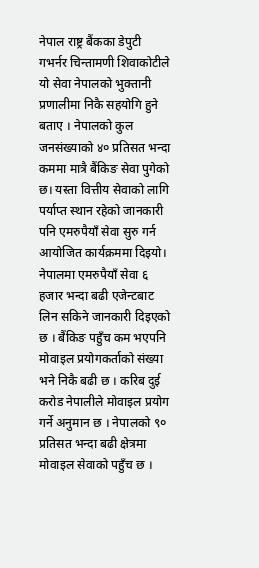नेपाल राष्ट्र बैंकका डेपुटी गभर्नर चिन्तामणी शिवाकोटीले यो सेवा नेपालको भुक्तानी प्रणालीमा निकै सहयोगि हुने बताए । नेपालको कुल जनसंख्याको ४० प्रतिसत भन्दा कममा मात्रै बैंकिङ सेवा पुगेको छ। यस्ता वित्तीय सेवाको लागि पर्याप्त स्थान रहेको जानकारी पनि एमरुपैयाँ सेवा सुरु गर्न आयोजित कार्यक्रममा दिइयो। नेपालमा एमरुपैयाँ सेवा ६ हजार भन्दा बढी एजेन्टबाट लिन सकिने जानकारी दिइएको छ । बैंकिङ पहुँच कम भएपनि मोवाइल प्रयोगकर्ताको संख्या भने निकै बढी छ । करिब दुई करोड नेपालीले मोवाइल प्रयोग गर्ने अनुमान छ । नेपालको ९० प्रतिसत भन्दा बढी क्षेत्रमा मोवाइल सेवाको पहुँच छ ।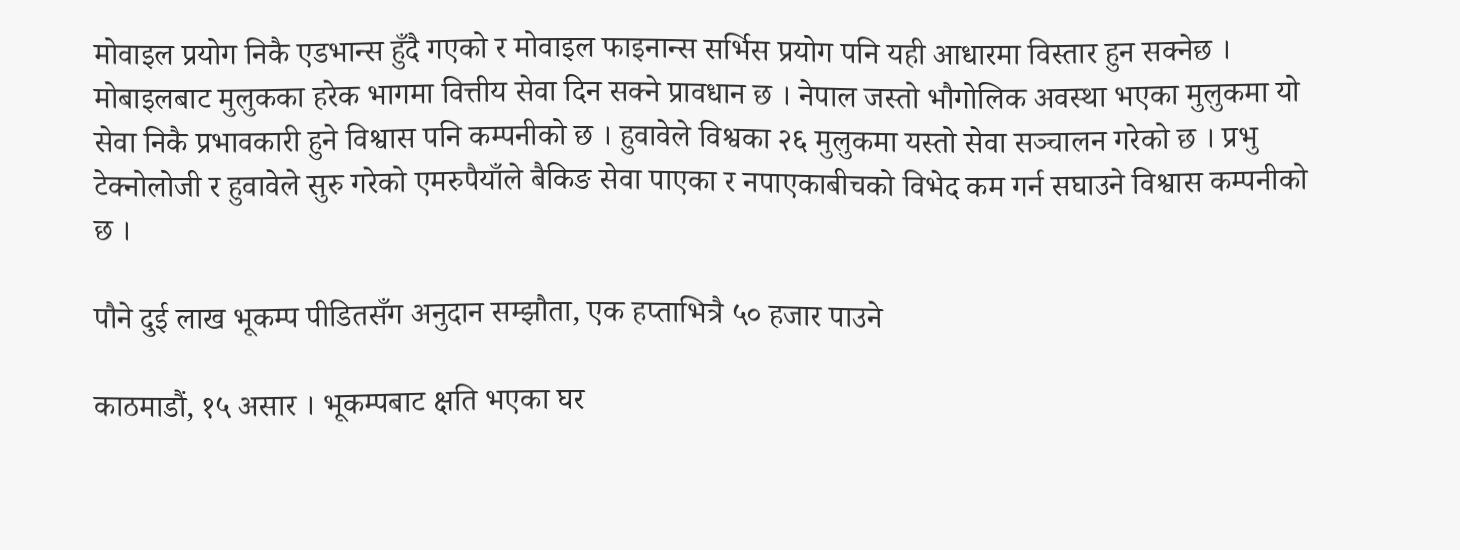मोवाइल प्रयोग निकै एडभान्स हुँदै गएको र मोवाइल फाइनान्स सर्भिस प्रयोग पनि यही आधारमा विस्तार हुन सक्नेछ । मोबाइलबाट मुलुकका हरेक भागमा वित्तीय सेवा दिन सक्ने प्रावधान छ । नेपाल जस्तो भौगोलिक अवस्था भएका मुलुकमा यो सेवा निकै प्रभावकारी हुने विश्वास पनि कम्पनीको छ । हुवावेले विश्वका २६ मुलुकमा यस्तो सेवा सञ्चालन गरेको छ । प्रभु टेक्नोलोजी र हुवावेले सुरु गरेको एमरुपैयाँले बैकिङ सेवा पाएका र नपाएकाबीचको विभेद कम गर्न सघाउने विश्वास कम्पनीको छ ।

पौने दुई लाख भूकम्प पीडितसँग अनुदान सम्झौता, एक हप्ताभित्रै ५० हजार पाउने

काठमाडौं, १५ असार । भूकम्पबाट क्षति भएका घर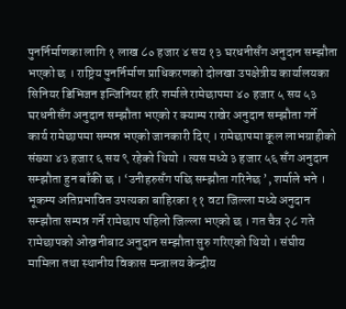पुनर्निर्माणका लागि १ लाख ८० हजार ४ सय १३ घरधनीसँग अनुदान सम्झौता भएको छ । राष्ट्रिय पुनर्निर्माण प्राधिकरणको दोलखा उपक्षेत्रीय कार्यालयका सिनियर डिभिजन इन्जिनियर हरि शर्माले रामेछापमा ४० हजार ५ सय ५३ घरधनीसँग अनुदान सम्झौता भएको र क्याम्प राखेर अनुदान सम्झौता गर्ने कार्य रामेछापमा सम्पन्न भएको जानकारी दिए । रामेछापमा कूल लाभग्राहीको संख्या ४३ हजार ६ सय ९ रहेको थियो । त्यस मध्ये ३ हजार ५६ सँग अनुदान सम्झौता हुन बाँकी छ । ‘उनीहरुसँग पछि सम्झौता गरिनेछ ’, शर्माले भने । भूकम्प अतिप्रभावित उपत्यका बाहिरका ११ वटा जिल्ला मध्ये अनुदान सम्झौता सम्पन्न गर्ने रामेछाप पहिलो जिल्ला भएको छ । गत चैत्र २८ गते रामेछापको ओख्रनीबाट अनुदान सम्झौता सुरु गरिएको थियो । संघीय मामिला तथा स्थानीय विकास मन्त्रालय केन्द्रीय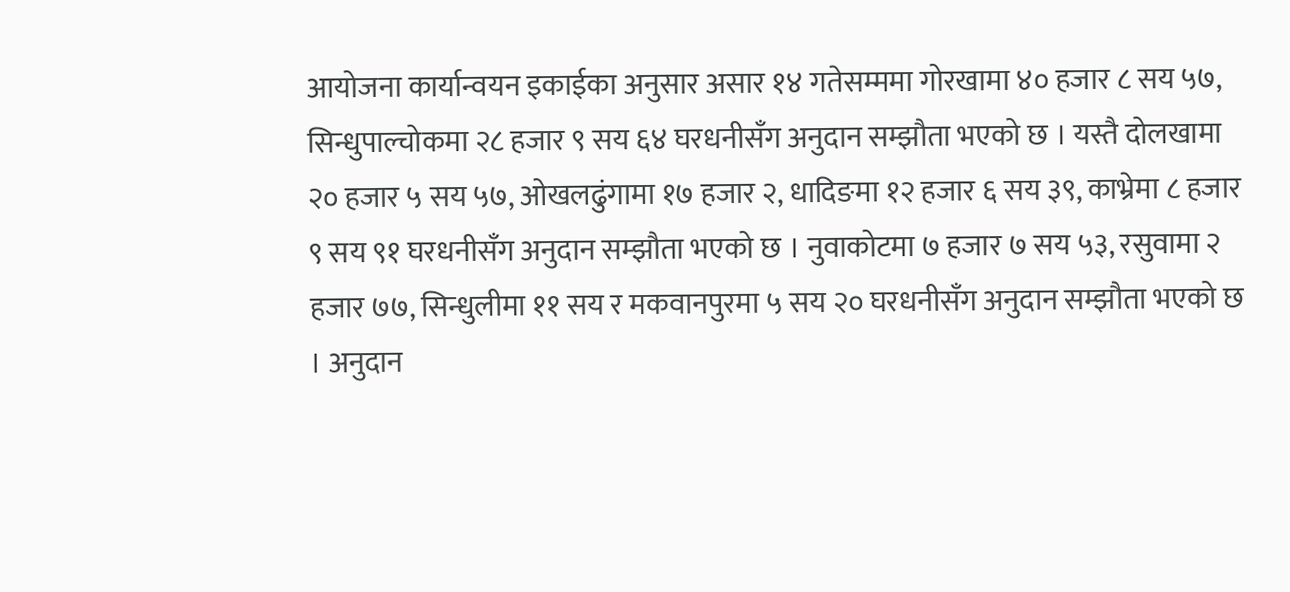आयोजना कार्यान्वयन इकाईका अनुसार असार १४ गतेसम्ममा गोरखामा ४० हजार ८ सय ५७, सिन्धुपाल्चोकमा २८ हजार ९ सय ६४ घरधनीसँग अनुदान सम्झौता भएको छ । यस्तै दोलखामा २० हजार ५ सय ५७, ओखलढुंगामा १७ हजार २, धादिङमा १२ हजार ६ सय ३९, काभ्रेमा ८ हजार ९ सय ९१ घरधनीसँग अनुदान सम्झौता भएको छ । नुवाकोटमा ७ हजार ७ सय ५३, रसुवामा २ हजार ७७, सिन्धुलीमा ११ सय र मकवानपुरमा ५ सय २० घरधनीसँग अनुदान सम्झौता भएको छ । अनुदान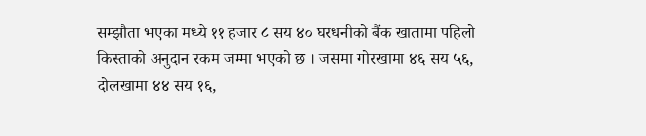सम्झौता भएका मध्ये ११ हजार ८ सय ४० घरधनीको बैंक खातामा पहिलो किस्ताको अनुदान रकम जम्मा भएको छ । जसमा गोरखामा ४६ सय ५६, दोलखामा ४४ सय १६,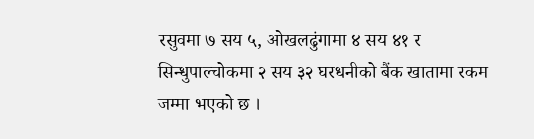रसुवमा ७ सय ५, ओखलढुंगामा ४ सय ४१ र सिन्धुपाल्चोकमा २ सय ३२ घरधनीको बैंक खातामा रकम जम्मा भएको छ ।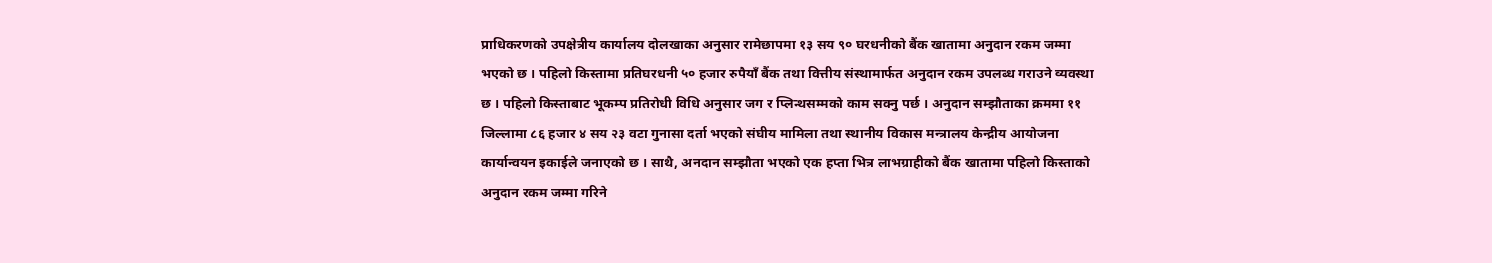प्राधिकरणको उपक्षेत्रीय कार्यालय दोलखाका अनुसार रामेछापमा १३ सय ९० घरधनीको बैंक खातामा अनुदान रकम जम्मा भएको छ । पहिलो किस्तामा प्रतिघरधनी ५० हजार रुपैयाँ बैंक तथा वित्तीय संस्थामार्फत अनुदान रकम उपलब्ध गराउने व्यवस्था छ । पहिलो किस्ताबाट भूकम्प प्रतिरोधी विधि अनुसार जग र प्लिन्थसम्मको काम सक्नु पर्छ । अनुदान सम्झौताका क्रममा ११ जिल्लामा ८६ हजार ४ सय २३ वटा गुनासा दर्ता भएको संघीय मामिला तथा स्थानीय विकास मन्त्रालय केन्द्रीय आयोजना कार्यान्वयन इकाईले जनाएको छ । साथै, अनदान सम्झौता भएको एक हप्ता भित्र लाभग्राहीको बैंक खातामा पहिलो किस्ताको अनुदान रकम जम्मा गरिने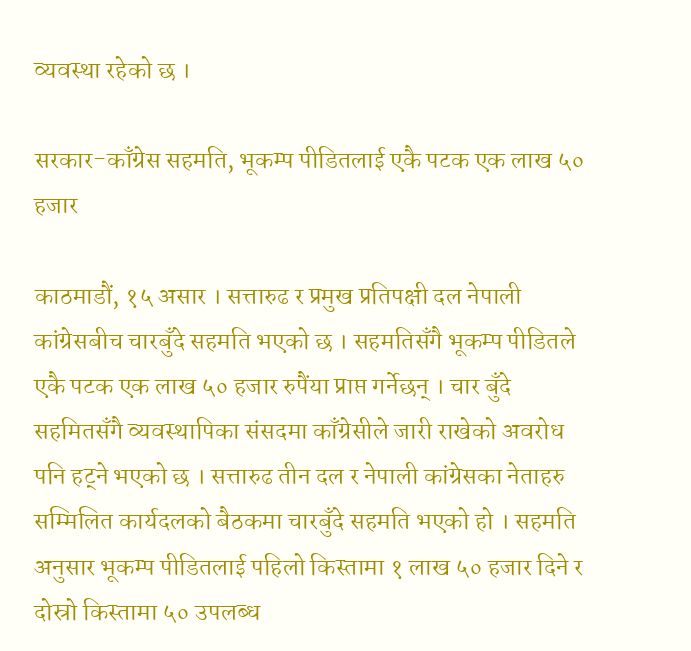व्यवस्था रहेको छ ।

सरकार-काँग्रेस सहमति, भूकम्प पीडितलाई एकै पटक एक लाख ५० हजार

काठमाडौं, १५ असार । सत्तारुढ र प्रमुख प्रतिपक्षी दल नेपाली कांग्रेसबीच चारबुँदे सहमति भएको छ । सहमतिसँगै भूकम्प पीडितले एकै पटक एक लाख ५० हजार रुपैंया प्राप्त गर्नेछन् । चार बुँदे सहमितसँगै व्यवस्थापिका संसदमा काँग्रेसीले जारी राखेको अवरोध पनि हट्ने भएको छ । सत्तारुढ तीन दल र नेपाली कांग्रेसका नेताहरु सम्मिलित कार्यदलको बैठकमा चारबुँदे सहमति भएको हो । सहमति अनुसार भूकम्प पीडितलाई पहिलो किस्तामा १ लाख ५० हजार दिने र दोस्रो किस्तामा ५० उपलब्ध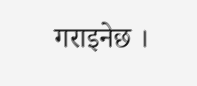गराइनेछ ।